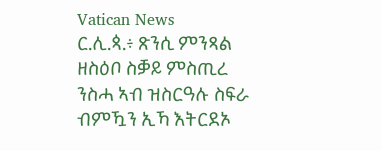Vatican News
ር.ሊ.ጳ.፥ ጽንሲ ምንጻል ዘስዕቦ ስቓይ ምስጢረ ንስሓ ኣብ ዝስርዓሉ ስፍራ ብምዃን ኢኻ እትርደኦ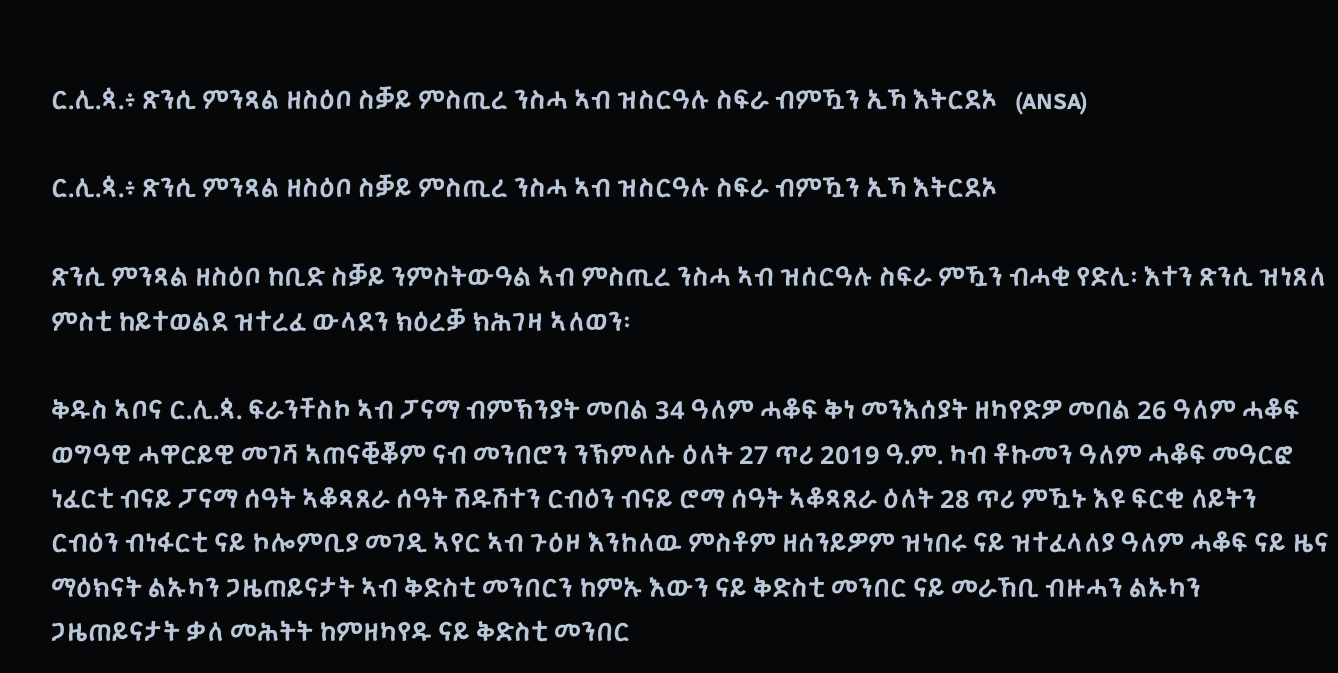ር.ሊ.ጳ.፥ ጽንሲ ምንጻል ዘስዕቦ ስቓይ ምስጢረ ንስሓ ኣብ ዝስርዓሉ ስፍራ ብምዃን ኢኻ እትርደኦ   (ANSA)

ር.ሊ.ጳ.፥ ጽንሲ ምንጻል ዘስዕቦ ስቓይ ምስጢረ ንስሓ ኣብ ዝስርዓሉ ስፍራ ብምዃን ኢኻ እትርደኦ

ጽንሲ ምንጻል ዘስዕቦ ከቢድ ስቓይ ንምስትውዓል ኣብ ምስጢረ ንስሓ ኣብ ዝሰርዓሉ ስፍራ ምዃን ብሓቂ የድሊ፡ እተን ጽንሲ ዝነጸለ ምስቲ ከይተወልደ ዝተረፈ ውላደን ክዕረቓ ክሕገዛ ኣለወን፡

ቅዱስ ኣቦና ር.ሊ.ጳ. ፍራንቸስኮ ኣብ ፓናማ ብምኽንያት መበል 34 ዓለም ሓቆፍ ቅነ መንእሰያት ዘካየድዎ መበል 26 ዓለም ሓቆፍ ወግዓዊ ሓዋርይዊ መገሻ ኣጠናቒቖም ናብ መንበሮን ንኽምለሱ ዕለት 27 ጥሪ 2019 ዓ.ም. ካብ ቶኩመን ዓለም ሓቆፍ መዓርፎ ነፈርቲ ብናይ ፓናማ ሰዓት ኣቆጻጸራ ሰዓት ሽዱሽተን ርብዕን ብናይ ሮማ ሰዓት ኣቆጻጸራ ዕለት 28 ጥሪ ምዃኑ እዩ ፍርቂ ለይትን ርብዕን ብነፋርቲ ናይ ኮሎምቢያ መገዲ ኣየር ኣብ ጉዕዞ እንከለዉ ምስቶም ዘሰንይዎም ዝነበሩ ናይ ዝተፈላለያ ዓለም ሓቆፍ ናይ ዜና ማዕክናት ልኡካን ጋዜጠይናታት ኣብ ቅድስቲ መንበርን ከምኡ እውን ናይ ቅድስቲ መንበር ናይ መራኸቢ ብዙሓን ልኡካን ጋዜጠይናታት ቃለ መሕትት ከምዘካየዱ ናይ ቅድስቲ መንበር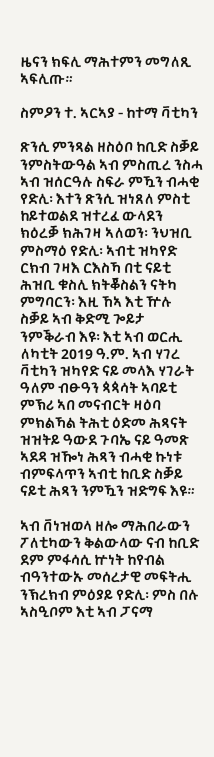ዜናን ክፍሊ ማሕተምን መግለጺ ኣፍሊጡ።

ስምዖን ተ. ኣርኣያ - ከተማ ቫቲካን

ጽንሲ ምንጻል ዘስዕቦ ከቢድ ስቓይ ንምስትውዓል ኣብ ምስጢረ ንስሓ ኣብ ዝሰርዓሉ ስፍራ ምዃን ብሓቂ የድሊ፡ እተን ጽንሲ ዝነጸለ ምስቲ ከይተወልደ ዝተረፈ ውላደን ክዕረቓ ክሕገዛ ኣለወን፡ ንህዝቢ ምስማዕ የድሊ፡ ኣብቲ ዝካየድ ርክብ ገዛእ ርእስኻ በቲ ናይቲ ሕዝቢ ቁስሊ ክትቖስልን ናትካ ምግባርን፡ እዚ ኸኣ እቲ ዅሉ ስቓይ ኣብ ቅድሚ ጐይታ ንምቕራብ እዩ፡ እቲ ኣብ ወርሒ ለካቲት 2019 ዓ.ም. ኣብ ሃገረ ቫቲካን ዝካየድ ናይ መላእ ሃገራት ዓለም ብፁዓን ጳጳሳት ኣባይቲ ምኽሪ ኣበ መናብርት ዛዕባ ምክልኻል ትሕቲ ዕድመ ሕጻናት ዝዝትይ ዓውደ ጉባኤ ናይ ዓመጽ ኣደዳ ዝዀነ ሕጻን ብሓቂ ኩነቱ ብምፍላጥን ኣብቲ ከቢድ ስቓይ ናይቲ ሕጻን ንምዃን ዝድግፍ እዩ።

ኣብ ቨነዝወላ ዘሎ ማሕበራውን ፖለቲካውን ቅልውላው ናብ ከቢድ ደም ምፋሳሲ ኵነት ከየብል ብዓንተውኡ መሰረታዊ መፍትሒ ንኽረክብ ምዕያይ የድሊ፡ ምስ በሉ ኣስዒቦም እቲ ኣብ ፓናማ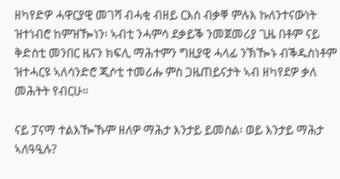ዘካየድዎ ሓዋርያዊ መገሻ ብሓቂ ብዘይ ርእሰ ብቃቐ ምሉእ ኩለንተናውነት ዝተነብሮ ከምዝዀነን፡ ኣብቲ ንሓምሳ ደቃይቕ ንመጀመሪያ ጊዜ በቶም ናይ ቅድስቲ መንበር ዜናን ክፍሊ ማሕተምን ግዚያዊ ሓላፊ ንኽዀኑ ብቕዱስነቶም ዝተሓርዩ ኣለሳንድሮ ጂሶቲ ተመሪሑ ምስ ጋዜጠይናታት ኣብ ዘካየደዎ ቃለ መሕትት የብርሁ።

ናይ ፓናማ ተልእዀኹም ዘለዎ ማሕታ እንታይ ይመስል፡ ወይ እንታይ ማሕታ ኣለዓዒሉ?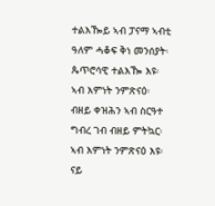ተልእዀይ ኣብ ፓናማ ኣብቲ ዓለም ሓቆፍ ቅነ መንሰያት፡ ጴጥሮሳዊ ተልእዀ እዩ፡ ኣብ እምነት ንምጽናዕ፡ ብዘይ ቀዝሕን ኣብ ስርዓተ ግብረ ገብ ብዘይ ምትኳር፡ ኣብ እምነት ንምጽናዕ እዩ፡ ናይ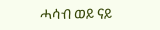ሓሳብ ወይ ናይ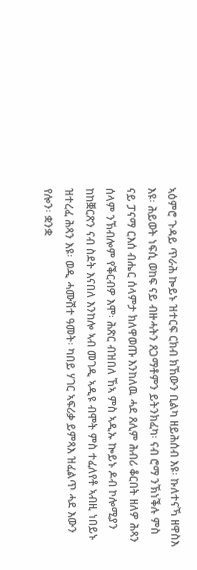ኣዕምሮ ጉዳይ ጥራሕ ኰይኑ ዝተርፍ ርክብ ክኸውን ቢልካ ዘይሕሰብ እዩ፡ ኩለተናኻ ዘዋስእ እዩ፡ ሕይወት ነፍሲ ወከፍ ናይ ብዙሓትን ጸጋማቶምን ይትንክፈካ፡ ናብ ሮማ ንኽነቕሉ ምስ ናይ ፓናማ ርእሰ ብሔር ሰላምታ ክለዋወጡ እንከለዉ ሓደ ጸሊም ሕብሪ ቆርበት ዘለዎ ሕጻን ሰላም ንኽብሎም የቕርብዎ እሞ፡ ሕጽር ብዝበለ ኸኣ ምስ ኣዲኡ ኰይኑ ዶብ ኮሎሚያን ከከቛርጽን ናብ ስደት እናበለ እንከሎ ኣብ መገዲ ኣዲዩ ብሞት ምስ ተፈለየቶ ኣብዚ ነበይኑ ዝተረፈ ሕጻን እዩ፡ ወዲ ሓሙሽተ ዓመት፡ ካበይ ሃገር ኣፍሪቃ ይምጻእ ዝፈልጥ ሓደ እውን የሎን፡ ቋንቋ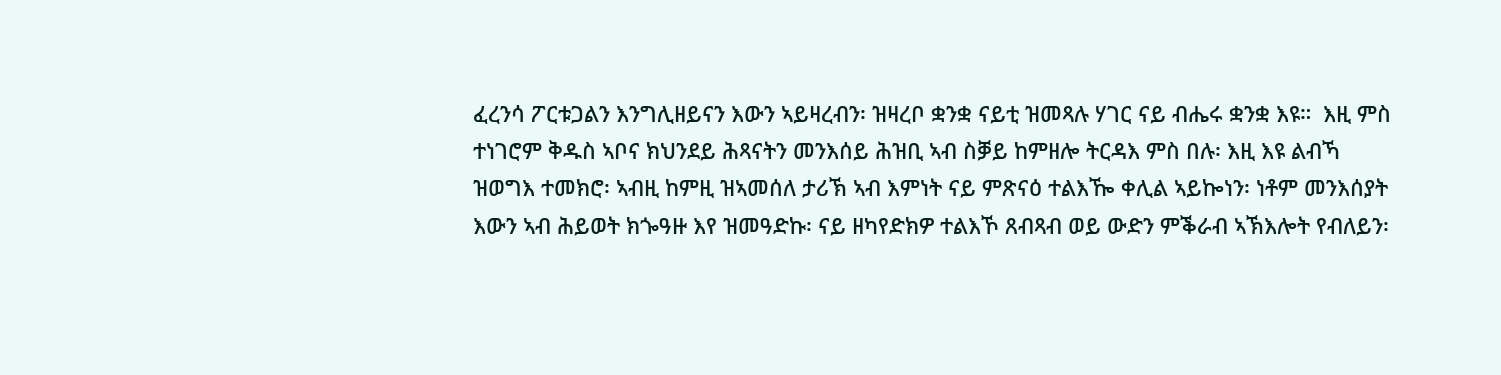ፈረንሳ ፖርቱጋልን እንግሊዘይናን እውን ኣይዛረብን፡ ዝዛረቦ ቋንቋ ናይቲ ዝመጻሉ ሃገር ናይ ብሔሩ ቋንቋ እዩ።  እዚ ምስ ተነገሮም ቅዱስ ኣቦና ክህንደይ ሕጻናትን መንእሰይ ሕዝቢ ኣብ ስቓይ ከምዘሎ ትርዳእ ምስ በሉ፡ እዚ እዩ ልብኻ ዝወግእ ተመክሮ፡ ኣብዚ ከምዚ ዝኣመሰለ ታሪኽ ኣብ እምነት ናይ ምጽናዕ ተልእዀ ቀሊል ኣይኰነን፡ ነቶም መንእሰያት እውን ኣብ ሕይወት ክጐዓዙ እየ ዝመዓድኩ፡ ናይ ዘካየድክዎ ተልእኾ ጸብጻብ ወይ ውድን ምቕራብ ኣኽእሎት የብለይን፡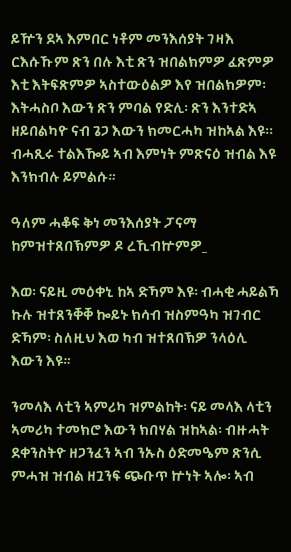ይዅን ደኣ እምበር ነቶም መንእሰያት ገዛእ ርእሱኹም ጽን በሉ እቲ ጽን ዝበልክምዎ ፈጽምዎ እቲ እትፍጽምዎ ኣስተውዕልዎ እየ ዝበልክዎም፡ እትሓስቦ እውን ጽን ምባል የድሊ፡ ጽን እንተድኣ ዘይበልካዮ ናብ ጌጋ እውን ክመርሓካ ዝከኣል እዩ፡፡ ብሓጺሩ ተልእዀይ ኣብ እምነት ምጽናዕ ዝብል እዩ እንክብሉ ይምልሱ።

ዓለም ሓቆፍ ቅነ መንእሰያት ፓናማ ከምዝተጸበኽምዎ ዶ ረኺብኵምዎ_

እወ፡ ናይዚ መዕቀኒ ከኣ ድኻም እዩ፡ ብሓቂ ሓይልኻ ኩሉ ዝተጸንቐቐ ኰይኑ ክሳብ ዝስምዓካ ዝገብር ድኻም፡ ስለዚህ እወ ካብ ዝተጸበኽዎ ንላዕሊ እውን እዩ።

ንመላእ ላቲን ኣምሪካ ዝምልከት፡ ናይ መላእ ላቲን ኣመሪካ ተመክሮ እውን ክበሃል ዝከኣል፡ ብዙሓት ደቀንስትዮ ዘጋንፈን ኣብ ንኡስ ዕድመዔም ጽንሲ ምሓዝ ዝብል ዘጓንፍ ጭቡጥ ኵነት ኣሎ፡ ኣብ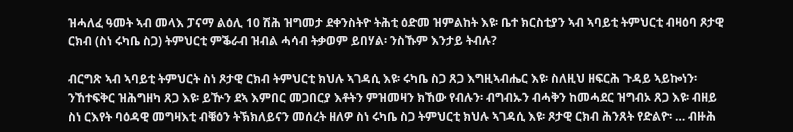ዝሓለፈ ዓመት ኣብ መላእ ፓናማ ልዕሊ 10 ሽሕ ዝግመታ ደቀንስትዮ ትሕቲ ዕድመ ዝምልከት እዩ፡ ቤተ ክርስቲያን ኣብ ኣባይቲ ትምህርቲ ብዛዕባ ጾታዊ ርክብ (ስነ ሩካቤ ስጋ) ትምህርቲ ምቕራብ ዝብል ሓሳብ ትቃወም ይበሃል፡ ንስኹም እንታይ ትብሉ?

ብርግጽ ኣብ ኣባይቲ ትምህርት ስነ ጾታዊ ርክብ ትምህርቲ ክህሉ ኣገዳሲ እዩ፡ ሩካቤ ስጋ ጸጋ እግዚኣብሔር እዩ፡ ስለዚህ ዘፍርሕ ጉዳይ ኣይኰነን፡ ንኸተፍቅር ዝሕግዘካ ጸጋ እዩ፡ ይዅን ደኣ እምበር መጋበርያ እቶትን ምዝመዛን ክኸው የብሉን፡ ብግብኡን ብሓቅን ከመሓደር ዝግብኦ ጸጋ እዩ፡ ብዘይ ስነ ርእየት ባዕዳዊ መግዛእቲ ብቑዕን ትኽክለይናን መሰረት ዘለዎ ስነ ሩካቤ ስጋ ትምህርቲ ክህሉ ኣገዳሲ እዩ፡ ጾታዊ ርክብ ሕንጸት የድልዮ፡ … ብዙሕ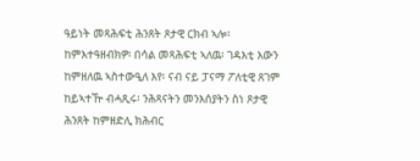ዓይነት መጻሕፍቲ ሕንጸት ጾታዊ ርክብ ኣሎ፡ ከምእተዓዘብክዎ፡ በሳል መጻሕፍቲ ኣለዉ፡ ገዳእቲ እውን ከምዘለዉ ኣስተውዒለ እየ፡ ናብ ናይ ፓናማ ፖለቲዊ ጸገም ከይኣተዅ ብሓጺሩ፡ ንሕጻናትን መንእሰያትን ስነ ጾታዊ ሕንጸት ከምዘድሊ ክሕብር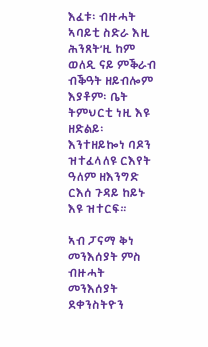እፈቱ፡ ብዙሓት ኣባይቲ ስድራ እዚ ሕንጸት’ዚ ከም ወለዲ ናይ ምቕራብ ብቕዓት ዘይብሎም እያቶም፡ ቤት ትምህርቲ ነዚ እዩ ዘድልይ፡ እንተዘይኰነ ባዶን ዝተፈላለዩ ርእየት ዓለም ዘእንግድ ርእሰ ጉዳይ ከይኑ እዩ ዝተርፍ።

ኣብ ፓናማ ቅነ መንእሰያት ምስ ብዙሓት መንእሰያት ደቀንስትዮን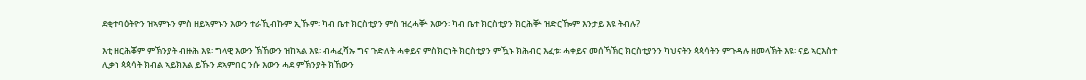ደቂተባዕትዮን ዝኣምኑን ምስ ዘይኣምኑን እውን ተራኺብኩም ኢኹም፡ ካብ ቤተ ክርስቲያን ምስ ዝረሓቝ እውን፡ ካብ ቤተ ክርስቲያን ክርሕቝ ዝድርዀም እንታይ እዩ ትብሉ?

እቲ ዘርሕቖም ምኽንያት ብዙሕ እዩ፡ ግላዊ እውን ኽኸውን ዝከኣል እዩ፡ ብሓፈሻኡ ግና ጉድለት ሓቀይና ምስክርነት ክርስቲያን ምዃኑ ክሕብር እፈቱ፡ ሓቀይና መሰኻኽር ክርስቲያንን ካህናትን ጳጳሳትን ምጉዳሉ ዘመላኽት እዩ፡ ናይ ኣርእስተ ሊቃነ ጳጳሳት ክብል ኣይክእል ይኹን ደኣምበር ንሱ እውን ሓደ ምኽንያት ክኸውን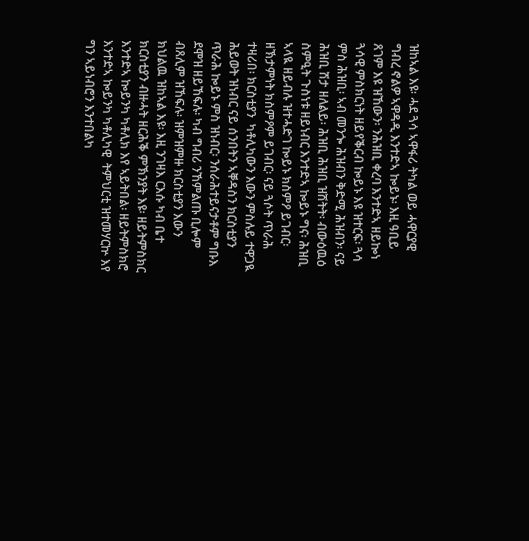ዝከኣል እዩ፡ ሓደ ጓሳ ኣዋፋሪ ትካል ወይ ሓዋርያዊ ግብረ ኖልዎ ኣዋዳዲ እንተድኣ ኰይኑ፡ እዚ ዓቢይ ጸገም እዩ ዝኸውን፡ ንሕዝቢ ቀረባ እንተድኣ ዘይኰነ ጓሳዊ ምስክርነት ዘይየቕርብ ኰይኑ እዩ ዝተርፍ፡ ጓሳ ምስ ሕዝቢ፡ ኣብ መንጐ ሕዝብን ቅድሚ ሕዝብን፡ ናይ ሕዝቢ ሽታ ዘለልይ፡ ሕዝቢ ሕዝቢ ዝሽትት፡ ብውዕዉዕ ስምዒት ጉስነቱ ዘይነብር እንተድኣ ኰይኑ ግና፡ ሕዝቢ ኣላዪ ዘይብሉ ዝተሓድገ ኰይኑ ክስምዖ ይገብር፡ ዘኽታምነት ክስምዖም ይገብር፡ ናይ ጓሶት ጥራሕ ተዛሪበ፡ ክርስቲያን  ካቶሊካውን እውን ምስሉይ ተዋጋዪ ሕይወት ዝነብር ናይ ሰንበትን ኣቐዳስን ክርስቲያን ጥራሕ ኰይኑ ምስ ዝነብር፡ ንሰራሕተይናታቶም ግቡእ ደሞዝ ዘይኸፍሉ፡ ካብ ግብሪ ንኸምልጡ ቢሎም ብጸሊም ዝኸፍሉ፡ ዝምዝምዙ ክርስቲያን እውን ክህልዉ ዝከኣል እዩ፡ እዚ ንገዛእ ርእሱ ካብ ቤተ ክርስቲያን ብዙሓት ዘርሕቕ ምኽንያት እዩ፡ ዘይትምስክር እንተድኣ ኰይንካ ካቶሊክ እየ ኣይትበል፡ ዘይትምስክሮ እንተድኣ ኰይንካ ካቶሊካዊ  ትምህርቲ ዝተመሃርኵ እየ ግን ኣይነብሮን እንተበልካ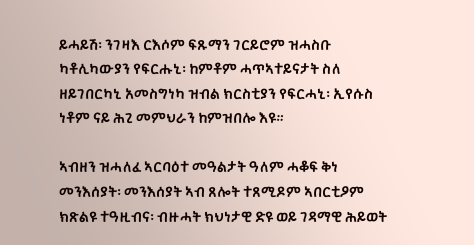ይሓይሽ፡ ንገዛእ ርእሶም ፍጹማን ገርይሮም ዝሓስቡ ካቶሊካውያን የፍርሑኒ፡ ከምቶም ሓጥኣተይናታት ስለ ዘይገበርካኒ አመስግነካ ዝብል ክርስቲያን የፍርሓኒ፡ ኢየሱስ ነቶም ናይ ሕጊ መምህራን ከምዝበሎ እዩ።

ኣብዘን ዝሓለፈ ኣርባዕተ መዓልታት ዓለም ሓቆፍ ቅነ መንእሰያት፡ መንእሰያት ኣብ ጸሎት ተጸሚዶም ኣበርቲዖም ክጽልዩ ተዓዚብና፡ ብዙሓት ክህነታዊ ድዩ ወይ ገዳማዊ ሕይወት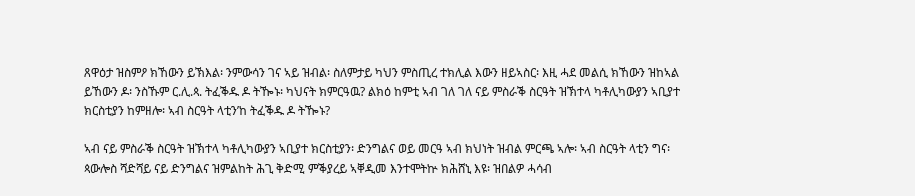ጸዋዕታ ዝስምዖ ክኸውን ይኽእል፡ ንምውሳን ገና ኣይ ዝብል፡ ስለምታይ ካህን ምስጢረ ተክሊል እውን ዘይኣስር፡ እዚ ሓደ መልሲ ክኸውን ዝከኣል ይኸውን ዶ፡ ንስኹም ር.ሊ.ጳ. ትፈቕዱ ዶ ትዀኑ፡ ካህናት ክምርዓዉ? ልክዕ ከምቲ ኣብ ገለ ገለ ናይ ምስራቕ ስርዓት ዝኽተላ ካቶሊካውያን ኣቢያተ ክርስቲያን ከምዘሎ፡ ኣብ ስርዓት ላቲን’ከ ትፈቕዱ ዶ ትዀኑ?

ኣብ ናይ ምስራቕ ስርዓት ዝኽተላ ካቶሊካውያን ኣቢያተ ክርስቲያን፡ ድንግልና ወይ መርዓ ኣብ ክህነት ዝብል ምርጫ ኣሎ፡ ኣብ ስርዓት ላቲን ግና፡ ጳውሎስ ሻድሻይ ናይ ድንግልና ዝምልከት ሕጊ ቅድሚ ምቕያረይ ኣቐዲመ እንተሞትኵ ክሕሸኒ እዩ፡ ዝበልዎ ሓሳብ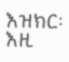እዝክር፡ እዚ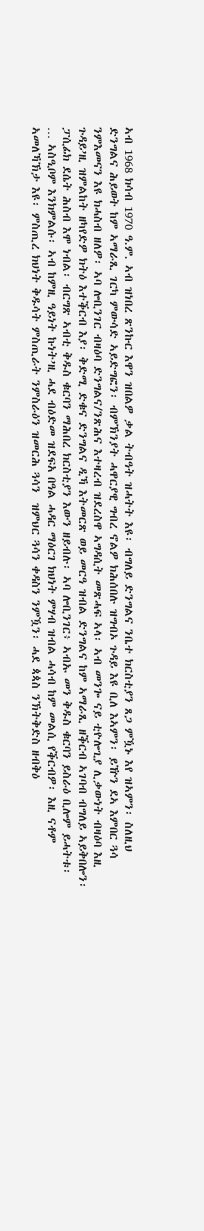ኣብ 1968 ክሳብ 1970 ዓ.ም. ኣብ ዝነበረ ጽንኩር እዋን ዝበልዎ ቃል ትብዓት ዝሓትት እዩ፡ ብግለይ ድንግልና ንቤተ ክርስቲያን ጸጋ ምዃኑ እየ ዝኣምን፡ ስለዚህ ድንግልና ሕይወት ከም ኣማራጺ ገርካ ምውሳድ ኣይድግፎን፡ ብምኽንያት ሓዋርያዊ ግብረ ኖልዎ ክሕሰበሉ ዝግብኦ ጉዳይ እዩ ቢለ እኣምን፡ ይዅን ደኣ እምበር ጓሳ ንምእመናን እዩ ክሓስብ ዘለዎ፡ ኣባ ሎቢንገር ብዛዕባ ድንግልና/ንጽሕና እተዛረብ ዝደረስዋ ኣግዳሲት መጽሓፍ ኣላ፡ ኣብ መንጐ ናይ ቲዮሎጊያ ሊቃውነት ብዛዕባ እዚ ጉዳይ’ዚ ዝምልከት ዘካየድዎ ክትዕ እተቕርብ እያ፡ ቅድሚ ድቁና ድንግልና ዲኻ እትመርጽ ወይ መርዓ ዝብል ድንግልና ከም ኣማራጺ ዘቕርብ ኣገባብ ብግለይ ኣይቅበሎን፡ ፓሲፊክ ደሴት ሕስብ እሞ ነብል፡ ብርግጽ ኣብቲ ቅዱስ ቁርባን ማሕበረ ክርስቲያን እውን ዘይብሉ፡ ኣባ ሎቢንገር፥ ኣብኡ መን ቅዱስ ቁርባን ይስራዕ ቢሎም ይሓትቱ፡ … ኣስዒቦም እንክምልሱ፡ ኣብ ከምዚ ዓይነት ኩነት’ዚ ሓደ ብዕድመ ዝደፍአ በዓል ሓዳር ማዕርገ ክህነት ምሃብ ዝብል ሓሳብ ከም መልሲ የቕርብዎ፡ እዚ ናቶም ኣመለኻኽታ እዩ፡ ምስጢረ ክህነት ቅዱሳት ምስጢራት ንምስራዕን ዝመርሕ ጓሳን  ዝምህር ጓሳን ቀዳስን ንምዃን፡ ሓደ ጳጳስ ንኽትቅድስ ዘብቅዕ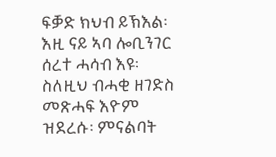ፍቓድ ክህብ ይኽእል፡ እዚ ናይ ኣባ ሎቢንገር ሰረተ ሓሳብ እዩ፡ ስለዚህ ብሓቂ ዘገድስ መጽሓፍ እዮም ዝደረሱ፡ ምናልባት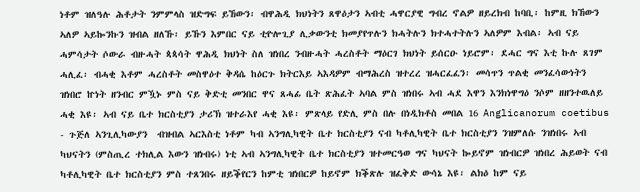ነቶም ዝለዓሉ ሕቶታት ንምምላስ ዝድግፍ ይኸውን፡ ብዋሕዲ ክህነትን ጸዋዕታን ኣብቲ ሓዋርያዊ ግብረ ኖልዎ ዘይረክብ ከባቢ፡ ከምዚ ክኸውን ኣለዎ ኣይኰንኩን ዝብል ዘለኹ፡ ይኹን እምበር ናይ ቲዮሎጊያ ሊቃውንቲ ክመያየጥሉን ክሓትሉን ክተሓተትሉን ኣለዎም እብል፡ ኣብ ናይ  ሓምሳታት ሶውራ ብዙሓት ጳጳሳት ዋሕዲ ክህነት ስለ ዝነበረ ንብዙሓት ሓረስቶት ማዕርገ ክህነት ይሰርዑ ነይሮም፡ ደሓር ግና እቲ ኩሉ ጸገም ሓሊፈ፡ ብሓቂ እቶም ሓረስቶት መስዋዕተ ቅዳሴ ከዕርጉ ክትርእይ ኣእዳዎም ብማሕረስ ዝተረረ ዝሓርፈፈን፡ መሳጥን ጥልቂ መንፈሳውነትን ዝነበሮ ኵነት ዘንብር ምዃኑ ምስ ናይ ቅድቲ መንበር ዋና ጸሓፊ ቤት ጽሕፈት ኣባል ምስ ዝነበሩ ኣብ ሓደ እዋን እንክነዋግዕ ንሶም ዘዘንተዉለይ ሓቂ እዩ፡ ኣብ ናይ ቤተ ክርስቲያን ታሪኽ ዝተራእየ ሓቂ እዩ፡ ምጽላይ የድሊ ምስ በሉ በነዲክቶስ መበል 16 Anglicanorum coetibus - ጉጅለ ኣንጊሊካውያን  ብዝብል ኣርእስቲ ነቶም ካብ ኣንግሊካዊት ቤተ ክርስቲያን ናብ ካቶሊካዊት ቤተ ክርስቲያን ንዝምለሱ ንዝነበሩ ኣብ ካህናትን (ምስጢረ ተክሊል እውን ዝነብሩ) ነቲ ኣብ ኣንግሊካዊት ቤተ ክርስቲያን ዝተመርዓወ ግና ካህናት ኰይኖም ዝነብርዎ ዝነበረ ሕይወት ናብ ካቶሊካዊት ቤተ ክርስቲያን ምስ ተጸንበሩ ዘይቕየርን ከምቲ ዝነበርዎ ከይኖም ክቕጽሉ ዝፈቅድ ውሳኔ እዩ፡ ልክዕ ከም ናይ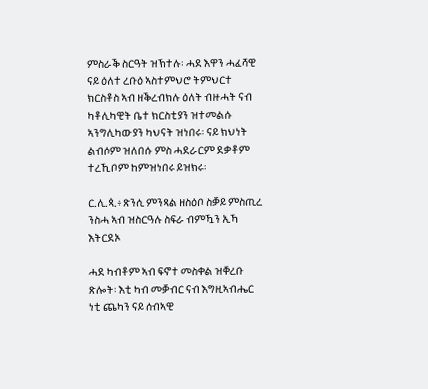ምስራቕ ስርዓት ዝኽተሉ፡ ሓደ እዋን ሓፈሻዊ ናይ ዕለተ ረቡዕ ኣስተምህሮ ትምህርተ ክርስቶስ ኣብ ዘቕረብክሉ ዕለት ብዙሓት ናብ ካቶሊካዊት ቤተ ክርስቲያን ዝተመልሱ ኣንግሊካውያን ካህናት ዝነበሩ፡ ናይ ክህነት ልብሶም ዝለበሱ ምስ ሓደራርም ደቃቶም ተረኺቦም ከምዝነበሩ ይዝክሩ፡

ር.ሊ.ጳ.፥ ጽንሲ ምንጻል ዘስዕቦ ስቓይ ምስጢረ ንስሓ ኣብ ዝስርዓሉ ስፍራ ብምዃን ኢኻ እትርደኦ

ሓደ ካብቶም ኣብ ፍኖተ መስቀል ዝቐረቡ ጽሎት፡ እቲ ካብ መቓብር ናብ እግዚኣብሔር ነቲ ጨካን ናይ ሰብኣዊ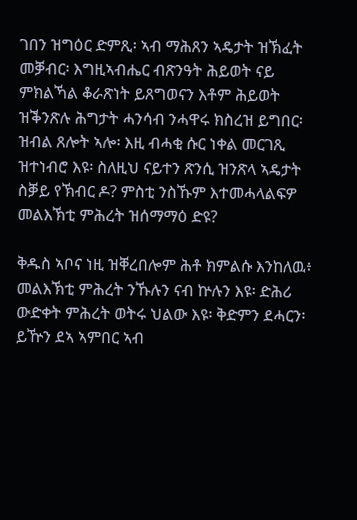ገበን ዝግዕር ድምጺ፡ ኣብ ማሕጸን ኣዴታት ዝኽፈት መቓብር፡ እግዚኣብሔር ብጽንዓት ሕይወት ናይ ምክልኻል ቆራጽነት ይጸግወናን እቶም ሕይወት ዝቕንጽሉ ሕግታት ሓንሳብ ንሓዋሩ ክስረዝ ይግበር፡ ዝብል ጸሎት ኣሎ፡ እዚ ብሓቂ ሱር ነቀል መርገጺ ዝተነብሮ እዩ፡ ስለዚህ ናይተን ጽንሲ ዝንጽላ ኣዴታት ስቓይ የኽብር ዶ? ምስቲ ንስኹም እተመሓላልፍዎ መልእኽቲ ምሕረት ዝሰማማዕ ድዩ?

ቅዱስ ኣቦና ነዚ ዝቐረበሎም ሕቶ ክምልሱ እንከለዉ፥ መልእኽቲ ምሕረት ንኹሉን ናብ ኵሉን እዩ፡ ድሕሪ ውድቀት ምሕረት ወትሩ ህልው እዩ፡ ቅድምን ደሓርን፡ ይዅን ደኣ ኣምበር ኣብ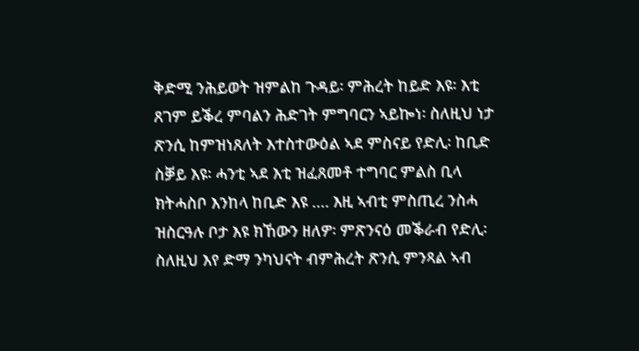ቅድሚ ንሕይወት ዝምልከ ጉዳይ፡ ምሕረት ከይድ እዩ፡ እቲ ጸገም ይቕረ ምባልን ሕድገት ምግባርን ኣይኰነ፡ ስለዚህ ነታ ጽንሲ ከምዝነጸለት እተስተውዕል ኣደ ምስናይ የድሊ፡ ከቢድ ስቓይ እዩ፡ ሓንቲ ኣደ እቲ ዝፈጸመቶ ተግባር ምልስ ቢላ ክትሓስቦ እንከላ ከቢድ እዩ …. እዚ ኣብቲ ምስጢረ ንስሓ ዝስርዓሉ ቦታ እዩ ክኸውን ዘለዎ፡ ምጽንናዕ መቕራብ የድሊ፡ ስለዚህ እየ ድማ ንካህናት ብምሕረት ጽንሲ ምንጻል ኣብ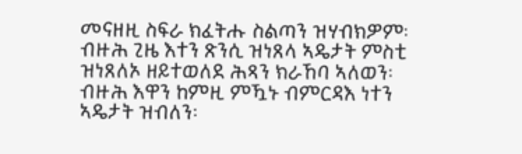መናዘዚ ስፍራ ክፈትሑ ስልጣን ዝሃብክዎም፡ ብዙሕ ጊዜ እተን ጽንሲ ዝነጸላ ኣዴታት ምስቲ ዝነጸለኦ ዘይተወለደ ሕጻን ክራኸባ ኣለወን፡ ብዙሕ እዋን ከምዚ ምዃኑ ብምርዳእ ነተን ኣዴታት ዝብለን፡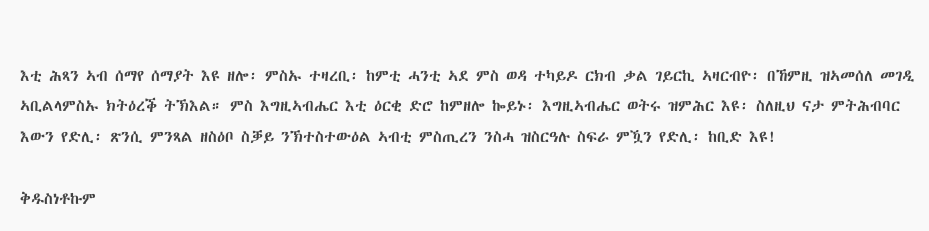እቲ ሕጻን ኣብ ሰማየ ሰማያት እዩ ዘሎ፡ ምስኡ ተዛረቢ፡ ከምቲ ሓንቲ ኣደ ምስ ወዳ ተካይዶ ርክብ ቃል ገይርኪ ኣዛርብዮ፡ በኸምዚ ዝኣመሰለ መገዲ ኣቢልላምስኡ ክትዕረቕ ትኽእል። ምስ እግዚኣብሔር እቲ ዕርቂ ድሮ ከምዘሎ ኰይኑ፡ እግዚኣብሔር ወትሩ ዝምሕር እዩ፡ ስለዚህ ናታ ምትሕብባር እውን የድሊ፡ ጽንሲ ምንጻል ዘስዕቦ ስቓይ ንኽተስተውዕል ኣብቲ ምስጢረን ንስሓ ዝስርዓሉ ስፍራ ምዃን የድሊ፡ ከቢድ እዩ!

ቅዱስነቶኩም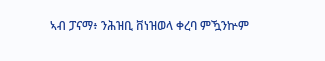ኣብ ፓናማ፥ ንሕዝቢ ቨነዝወላ ቀረባ ምዃንኵም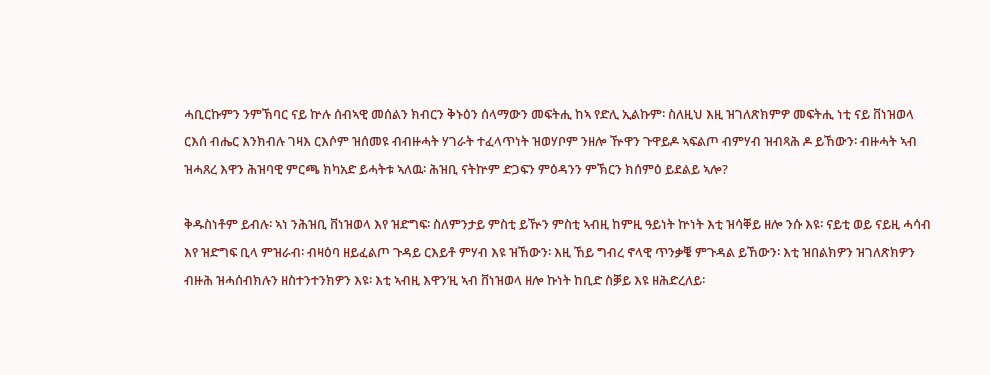ሓቢርኩምን ንምኽባር ናይ ኵሉ ሰብኣዊ መሰልን ክብርን ቅኑዕን ሰላማውን መፍትሒ ከኣ የድሊ ኢልኩም፡ ስለዚህ እዚ ዝገለጽክምዎ መፍትሒ ነቲ ናይ ቨነዝወላ ርእሰ ብሔር እንክብሉ ገዛእ ርእሶም ዝሰመዩ ብብዙሓት ሃገራት ተፈላጥነት ዝወሃቦም ንዘሎ ዅዋን ጉዋይዶ ኣፍልጦ ብምሃብ ዝብጻሕ ዶ ይኸውን፡ ብዙሓት ኣብ ዝሓጸረ እዋን ሕዝባዊ ምርጫ ክካአድ ይሓትቱ ኣለዉ፡ ሕዝቢ ናትኵም ድጋፍን ምዕዳንን ምኽርን ክሰምዕ ይደልይ ኣሎ?

ቅዱስነቶም ይብሉ፡ ኣነ ንሕዝቢ ቨነዝወላ እየ ዝድግፍ፡ ስለምንታይ ምስቲ ይዅን ምስቲ ኣብዚ ከምዚ ዓይነት ኵነት እቲ ዝሳቐይ ዘሎ ንሱ እዩ፡ ናይቲ ወይ ናይዚ ሓሳብ እየ ዝድግፍ ቢላ ምዝራብ፡ ብዛዕባ ዘይፈልጦ ጉዳይ ርእይቶ ምሃብ እዩ ዝኸውን፡ እዚ ኸይ ግብረ ኖላዊ ጥንቃቔ ምጉዳል ይኸውን፡ እቲ ዝበልክዎን ዝገለጽክዎን ብዙሕ ዝሓሰብክሉን ዘስተንተንክዎን እዩ፡ እቲ ኣብዚ እዋን’ዚ ኣብ ቨነዝወላ ዘሎ ኩነት ከቢድ ስቓይ እዩ ዘሕድረለይ፡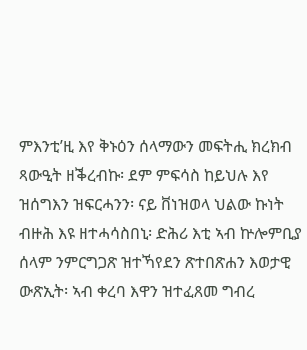ምእንቲ’ዚ እየ ቅኑዕን ሰላማውን መፍትሒ ክረክብ ጻውዒት ዘቕረብኩ፡ ደም ምፍሳስ ከይህሉ እየ ዝሰግእን ዝፍርሓንን፡ ናይ ቨነዝወላ ህልው ኩነት ብዙሕ እዩ ዘተሓሳስበኒ፡ ድሕሪ እቲ ኣብ ኵሎምቢያ ሰላም ንምርግጋጽ ዝተኻየደን ጽተበጽሐን እወታዊ ውጽኢት፡ ኣብ ቀረባ እዋን ዝተፈጸመ ግብረ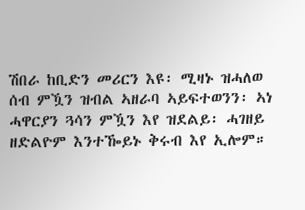ሽበራ ከቢድን መሪርን እዩ፡ ሚዛኑ ዝሓለወ ሰብ ምዃን ዝብል ኣዘራባ ኣይፍተወንን፡ ኣነ ሓዋርያን ጓሳን ምዃን እየ ዝደልይ፡ ሓገዘይ ዘድልዮም እንተዀይኑ ቅሩብ እየ ኢሎም።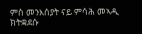ምስ መንእሰያት ናይ ምሳሕ መኣዲ ክትቋደሱ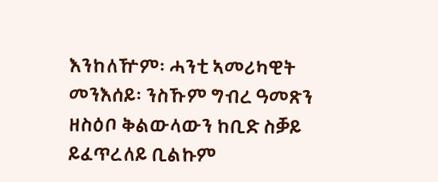እንከለዅም፡ ሓንቲ ኣመሪካዊት መንእሰይ፡ ንስኹም ግብረ ዓመጽን ዘስዕቦ ቅልውላውን ከቢድ ስቓይ ይፈጥረለይ ቢልኩም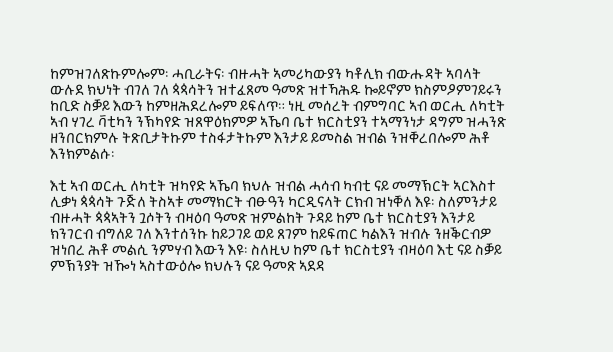ከምዝገለጽኩምሎም፡ ሓቢራትና፡ ብዙሓት ኣመሪካውያን ካቶሊክ ብውሑዳት ኣባላት ውሉደ ክህነት ብገለ ገለ ጳጳሳትን ዝተፈጸመ ዓመጽ ዝተኻሕዱ ኰይኖም ክስምዖምገይሩን ከቢድ ስቓይ እውን ከምዘሕደረሎም ይፍለጥ። ነዚ መሰረት ብምግባር ኣብ ወርሒ ለካቲት ኣብ ሃገረ ቫቲካን ንኽካየድ ዝጸዋዕክምዎ ኣኼባ ቤተ ክርስቲያን ተኣማንነታ ዳግም ዝሓንጽ ዘንበርክምሉ ትጽቢታትኩም ተስፋታትኩም እንታይ ይመስል ዝብል ንዝቐረበሎም ሕቶ እንክምልሱ፡

እቲ ኣብ ወርሒ ለካቲት ዝካየድ ኣኼባ ክህሉ ዝብል ሓሳብ ካብቲ ናይ መማኽርት ኣርእስተ ሊቃነ ጳጳሳት ጉጅለ ትስኣቱ መማክርት ብፁዓን ካርዲናላት ርክብ ዝነቐለ እዩ፡ ስለምንታይ ብዙሓት ጳጳኣትን ጓሶትን ብዛዕባ ዓመጽ ዝምልከት ጉዳይ ከም ቤተ ክርስቲያን እንታይ ክንገርብ ብግለይ ገለ እንተሰንኩ ከይጋገይ ወይ ጸገም ከይፍጠር ካልእን ዝብሉ ንዘቕርብዎ ዝነበረ ሕቶ መልሲ ንምሃብ እውን እዩ፡ ስለዚህ ከም ቤተ ክርስቲያን ብዛዕባ እቲ ናይ ስቓይ ምኽንያት ዝዀነ ኣስተውዕሎ ክህሉን ናይ ዓመጽ ኣደዳ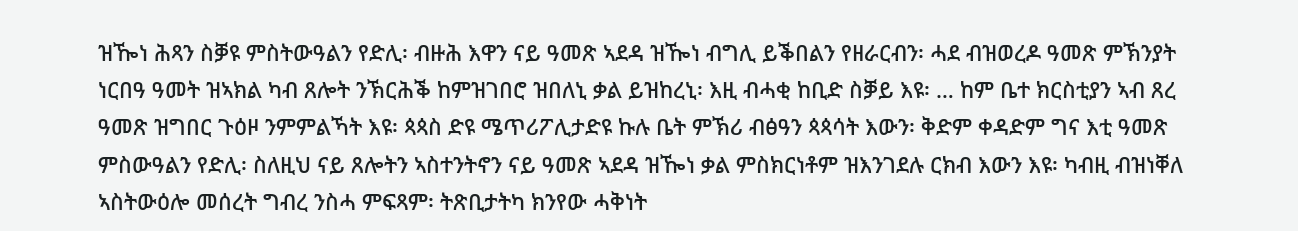ዝዀነ ሕጻን ስቓዩ ምስትውዓልን የድሊ፡ ብዙሕ እዋን ናይ ዓመጽ ኣደዳ ዝዀነ ብግሊ ይቕበልን የዘራርብን፡ ሓደ ብዝወረዶ ዓመጽ ምኽንያት ነርበዓ ዓመት ዝኣክል ካብ ጸሎት ንኽርሕቕ ከምዝገበሮ ዝበለኒ ቃል ይዝከረኒ፡ እዚ ብሓቂ ከቢድ ስቓይ እዩ፡ … ከም ቤተ ክርስቲያን ኣብ ጸረ ዓመጽ ዝግበር ጉዕዞ ንምምልኻት እዩ፡ ጳጳስ ድዩ ሜጥሪፖሊታድዩ ኩሉ ቤት ምኽሪ ብፅዓን ጳጳሳት እውን፡ ቅድም ቀዳድም ግና እቲ ዓመጽ ምስውዓልን የድሊ፡ ስለዚህ ናይ ጸሎትን ኣስተንትኖን ናይ ዓመጽ ኣደዳ ዝዀነ ቃል ምስክርነቶም ዝእንገደሉ ርክብ እውን እዩ፡ ካብዚ ብዝነቐለ ኣስትውዕሎ መሰረት ግብረ ንስሓ ምፍጻም፡ ትጽቢታትካ ክንየው ሓቅነት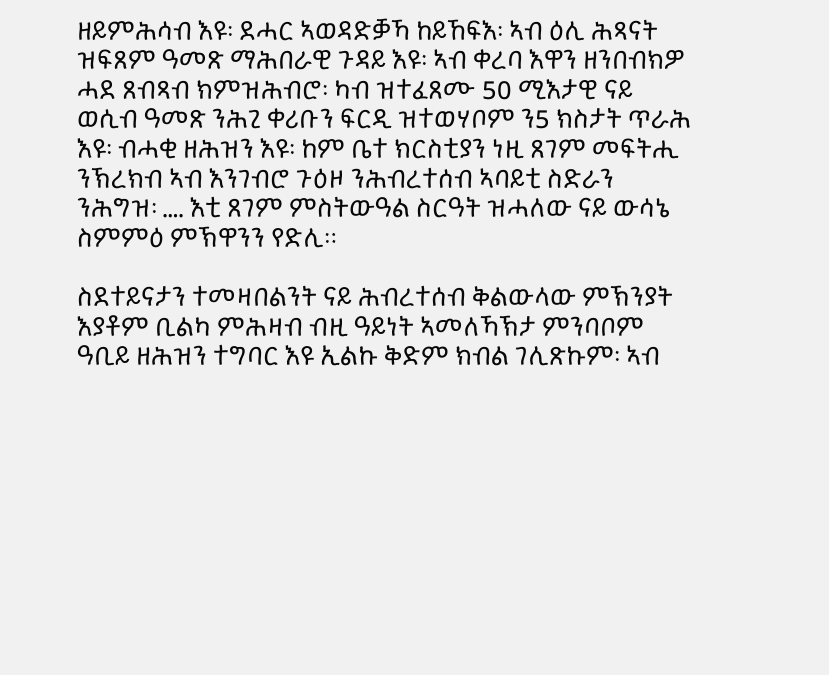ዘይምሕሳብ እዩ፡ ደሓር ኣወዳድቓኻ ከይኸፍእ፡ ኣብ ዕሊ ሕጻናት ዝፍጸም ዓመጽ ማሕበራዊ ጉዳይ እዩ፡ ኣብ ቀረባ እዋን ዘንበብክዎ ሓደ ጸብጻብ ክምዝሕብሮ፡ ካብ ዝተፈጸሙ 50 ሚእታዊ ናይ ወሲብ ዓመጽ ንሕጊ ቀሪቡን ፍርዲ ዝተወሃቦም ን5 ክስታት ጥራሕ እዩ፡ ብሓቂ ዘሕዝን እዩ፡ ከም ቤተ ክርስቲያን ነዚ ጸገም መፍትሒ ንኽረክብ ኣብ እንገብሮ ጉዕዞ ንሕብረተሰብ ኣባይቲ ስድራን ንሕግዝ፡ …. እቲ ጸገም ምስትውዓል ስርዓት ዝሓለው ናይ ውሳኔ ስምምዕ ምኽዋንን የድሊ።

ስደተይናታን ተመዛበልንት ናይ ሕብረተሰብ ቅልውላው ምኽንያት እያቶም ቢልካ ምሕዛብ ብዚ ዓይነት ኣመለኻኽታ ምንባቦም ዓቢይ ዘሕዝን ተግባር እዩ ኢልኩ ቅድም ክብል ገሊጽኩም፡ ኣብ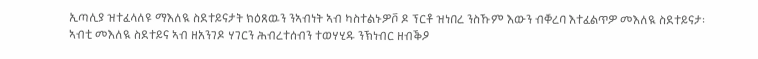ኢጣሊያ ዝተፈላለዩ ማእለዪ ስደተይናታት ክዕጸዉን ንኣብነት ኣብ ካስተልኑዎቮ ዶ ፕርቶ ዝነበረ ንስኹም እውን ብቐረባ እተፈልጥዎ መእለዪ ስደተይናታ፡ ኣብቲ መእለዪ ስደተይና ኣብ ዘአንገዶ ሃገርን ሕብረተሰብን ተወሃሂዱ ንኽነብር ዘብቕዖ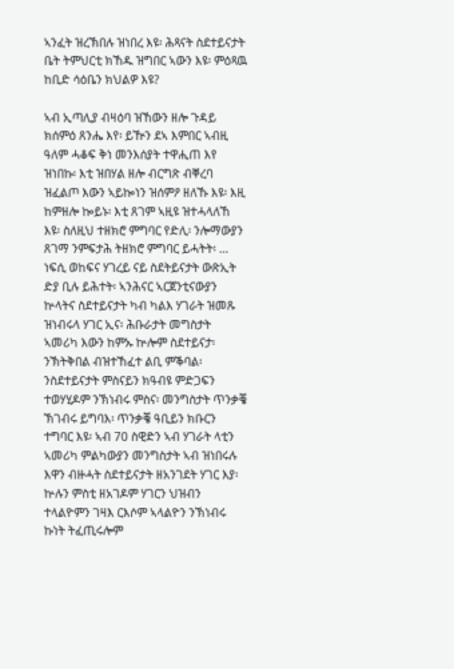ኣንፈት ዝረኽበሉ ዝነበረ እዩ፡ ሕጻናት ስደተይናታት ቤት ትምህርቲ ክኸዱ ዝግበር ኣውን እዩ፡ ምዕጻዉ ከቢድ ሳዕቤን ክህልዎ እዩ?

ኣብ ኢጣሊያ ብዛዕባ ዝኸውን ዘሎ ጉዳይ ክሰምዕ ጸንሔ እየ፡ ይዅን ደኣ እምበር ኣብዚ ዓለም ሓቆፍ ቅነ መንእሰያት ተዋሒጠ እየ ዝነበኩ፡ እቲ ዝበሃል ዘሎ ብርግጽ ብቐረባ ዝፈልጦ እውን ኣይኰነን ዝሰምዖ ዘለኹ እዩ፡ እዚ ከምዘሎ ኰይኑ፡ እቲ ጸገም ኣዚዩ ዝተሓላለኸ እዩ፡ ስለዚህ ተዘክሮ ምግባር የድሊ፡ ንሎማውያን ጸገማ ንምፍታሕ ትዘክሮ ምግባር ይሓትት፡ … ነፍሲ ወከፍና ሃገረይ ናይ ስደትይናታት ውጽኢት ድያ ቢሉ ይሕተት፡ ኣንሕናር ኣርጀንቲናውያን ኵላትና ስደተይናታት ካብ ካልእ ሃገራት ዝመጹ ዝነብሩላ ሃገር ኢና፡ ሕቡራታት መግስታት ኣመሪካ እውን ከምኡ ኵሎም ስደተይናታ፡ ንኽትቅበል ብዝተኸፈተ ልቢ ምቕባል፡ ንስደተይናታት ምስናይን ክዓብዩ ምድጋፍን ተወሃሂዶም ንኽነብሩ ምስና፡ መንግስታት ጥንቃቔ ኽገብሩ ይግባእ፡ ጥንቃቔ ዓቢይን ክቡርን ተግባር እዩ፡ ኣብ 70 ስዊድን ኣብ ሃገራት ላቲን ኣመሪካ ምልካውያን መንግስታት ኣብ ዝነበሩሉ እዋን ብዙሓት ስደተይናታት ዘአንገደት ሃገር እያ፡ ኵሉን ምስቲ ዘአገዶም ሃገርን ህዝብን ተላልዮምን ገዛእ ርእሶም ኣላልዮን ንኽነብሩ ኩነት ትፈጢሩሎም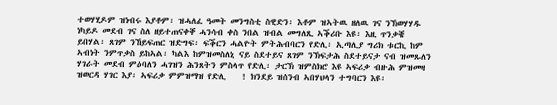ተወሃሂዶም ዝነብሩ እያቶም፡ ዝሓለፈ ዓመት መንግስቲ ስዊድን፡ እቶም ዝኣትዉ ዘለዉ ገና ንኽወሃሃዱ ነካይዶ መደብ ገና ስለ ዘይተጠናቀቐ ሓንሳብ ቀስ ንበል ዝብል መግለጺ ኣቕሪቡ እዩ፡ እዚ ጥንቃቔ ይበሃል፡ ጸገም ንኸይፍጠር ዝድግፍ፡ ፍቕርን ሓልዮት ምትሕብባርን የድሊ፡ ኢጣሊያ ግሪክ ቱርኪ ከም ኣብነት ንምጥቃስ ይከኣል፡ ካልእ ከምዝመስለኒ ናይ ስደተይና ጸገም ንኽፍታሕ ስደተይናታ ናብ ዝመጹለን ሃገራት መደብ ምዕባለን ሓገዝን ሕንጸትን ምስላጥ የድሊ፡ ታርኽ ዝምስክሮ እዩ ኣፍሪቃ ብዙሕ ምዝመዛ ዝወርዳ ሃገር እያ፡ ኣፍሪቃ ምምዝማዝ የድሊ    ! ክንደይ ዝሰንብ ኣበሃህላን ተግባርን እዩ፡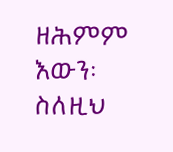ዘሕምም እውን፡ ስለዚህ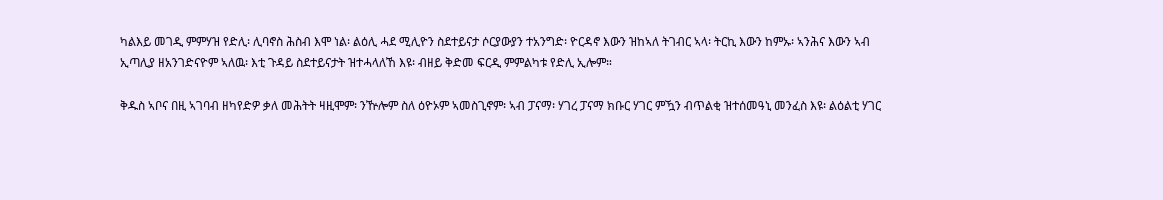ካልእይ መገዲ ምምሃዝ የድሊ፡ ሊባኖስ ሕስብ እሞ ነል፡ ልዕሊ ሓደ ሚሊዮን ስደተይናታ ሶርያውያን ተአንግድ፡ ዮርዳኖ እውን ዝከኣለ ትገብር ኣላ፡ ትርኪ እውን ከምኡ፡ ኣንሕና እውን ኣብ ኢጣሊያ ዘአንገድናዮም ኣለዉ፡ እቲ ጉዳይ ስደተይናታት ዝተሓላለኸ እዩ፡ ብዘይ ቅድመ ፍርዲ ምምልካቱ የድሊ ኢሎም።

ቅዱስ ኣቦና በዚ ኣገባብ ዘካየድዎ ቃለ መሕትት ዛዚሞም፡ ንዅሎም ስለ ዕዮኦም ኣመስጊኖም፡ ኣብ ፓናማ፡ ሃገረ ፓናማ ክቡር ሃገር ምዃን ብጥልቂ ዝተሰመዓኒ መንፈስ እዩ፡ ልዕልቲ ሃገር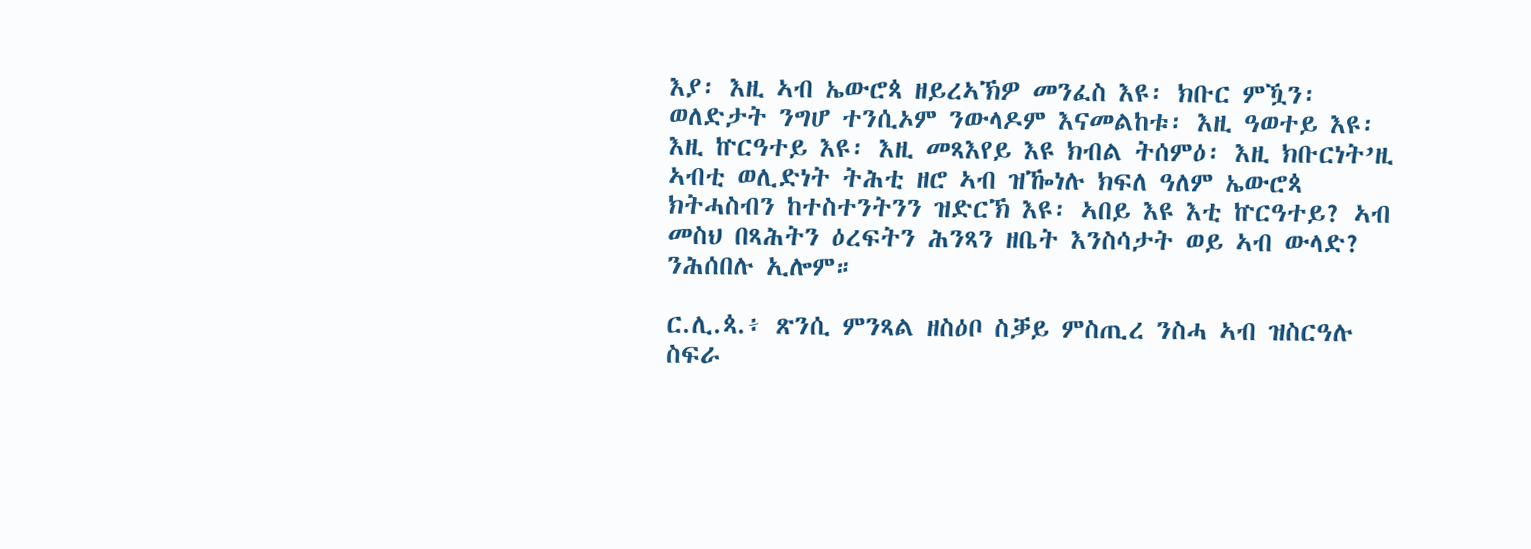እያ፡ እዚ ኣብ ኤውሮጳ ዘይረኣኽዎ መንፈስ እዩ፡ ክቡር ምዃን፡ ወለድታት ንግሆ ተንሲኦም ንውላዶም እናመልከቱ፡ እዚ ዓወተይ እዩ፡ እዚ ኵርዓተይ እዩ፡ እዚ መጻእየይ እዩ ክብል ትሰምዕ፡ እዚ ክቡርነት’ዚ ኣብቲ ወሊድነት ትሕቲ ዘሮ ኣብ ዝዀነሉ ክፍለ ዓለም ኤውሮጳ ክትሓስብን ከተስተንትንን ዝድርኽ እዩ፡ ኣበይ እዩ እቲ ኵርዓተይ? ኣብ መስህ በጻሕትን ዕረፍትን ሕንጻን ዘቤት እንስሳታት ወይ ኣብ ውላድ? ንሕሰበሉ ኢሎም።

ር.ሊ.ጳ.፥ ጽንሲ ምንጻል ዘስዕቦ ስቓይ ምስጢረ ንስሓ ኣብ ዝስርዓሉ ስፍራ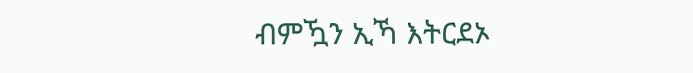ብምዃን ኢኻ እትርደኦ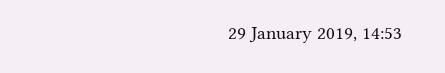29 January 2019, 14:53